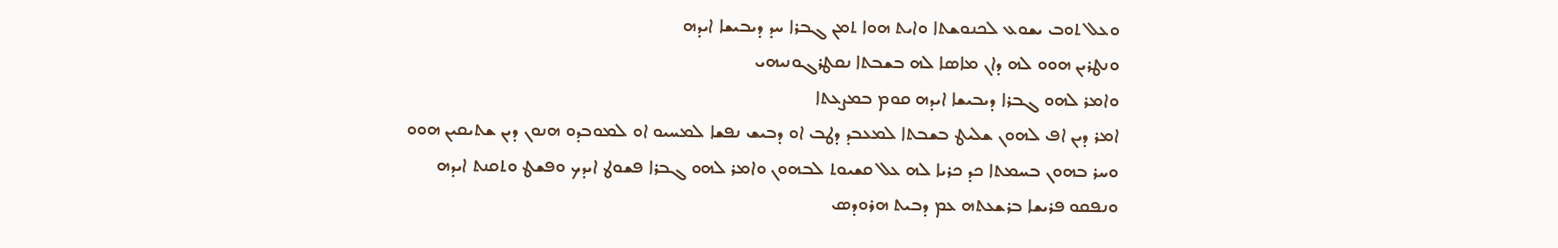ܘܥܠ ܬܘܒ ܝܫܘܥ ܠܟܢܘܫܬܐ ܘܐܝܬ ܗܘܐ ܬܡܢ ܓܒܪܐ ܚܕ ܕܝܒܝܫܐ ܐܝܕܗ
ܘܢܛܪܝܢ ܗܘܘ ܠܗ ܕܐܢ ܡܐܣܐ ܠܗ ܒܫܒܬܐ ܢܩܛܪܓܘܢܝܗܝ
ܘܐܡܪ ܠܗܘ ܓܒܪܐ ܕܝܒܝܫܐ ܐܝܕܗ ܩܘܡ ܒܡܨܥܬܐ
ܐܡܪ ܕܝܢ ܐܦ ܠܗܘܢ ܫܠܝܛ ܒܫܒܬܐ ܠܡܥܒܕ ܕܛܒ ܐܘ ܕܒܝܫ ܢܦܫܐ ܠܡܚܝܘ ܐܘ ܠܡܘܒܕܘ ܗܢܘܢ ܕܝܢ ܫܬܝܩܝܢ ܗܘܘ
ܘܚܪ ܒܗܘܢ ܒܚܡܬܐ ܟܕ ܟܪܝܐ ܠܗ ܥܠ ܩܫܝܘܬ ܠܒܗܘܢ ܘܐܡܪ ܠܗܘ ܓܒܪܐ ܦܫܘܛ ܐܝܕܟ ܘܦܫܛ ܘܬܩܢܬ ܐܝܕܗ
ܘܢܦܩܘ ܦܪܝܫܐ ܒܪܫܥܬܗ ܥܡ ܕܒܝܬ ܗܪܘܕܣ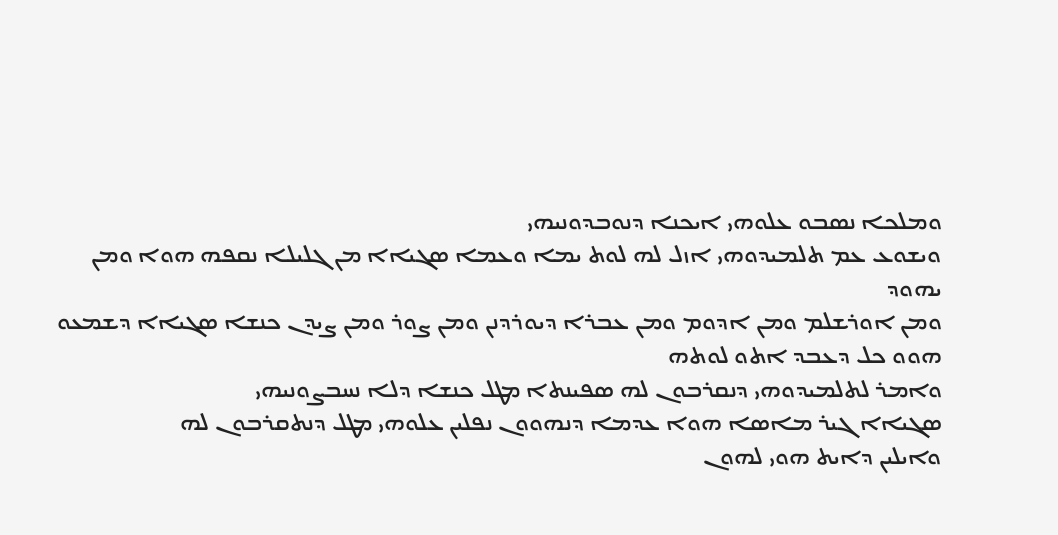ܘܡܠܟܐ ܢܣܒܘ ܥܠܘܗܝ ܐܝܟܢܐ ܕܢܘܒܕܘܢܝܗܝ
ܘܝܫܘܥ ܥܡ ܬܠܡܝܕܘܗܝ ܐܙܠ ܠܗ ܠܘܬ ܝܡܐ ܘܥܡܐ ܣܓܝܐܐ ܡܢ ܓܠܝܠܐ ܢܩܦܗ ܗܘܐ ܘܡܢ ܝܗܘܕ
ܘܡܢ ܐܘܪܫܠܡ ܘܡܢ ܐܕܘܡ ܘܡܢ ܥܒܪܐ ܕܝܘܪܕܢܢ ܘܡܢ ܨܘܪ ܘܡܢ ܨܝܕܢ ܟܢܫܐ ܣܓܝܐܐ ܕܫܡܥܘ ܗܘܘ ܟܠ ܕܥܒܕ ܐܬܘ ܠܘܬܗ
ܘܐܡܪ ܠܬܠܡܝܕܘܗܝ ܕܢܩܪܒܘܢ ܠܗ ܣܦܝܢܬܐ ܡܛܠ ܟܢܫܐ ܕܠܐ ܢܚܒܨܘܢܝܗܝ
ܣܓܝܐܐ ܓܝܪ ܡܐܣܐ ܗܘܐ ܥܕܡܐ ܕܢܗܘܘܢ ܢܦܠܝܢ ܥܠܘܗܝ ܡܛܠ ܕܢܬܩܪܒܘܢ ܠܗ
ܘܐܝܠܝܢ ܕܐܝܬ ܗܘܝ ܠܗܘܢ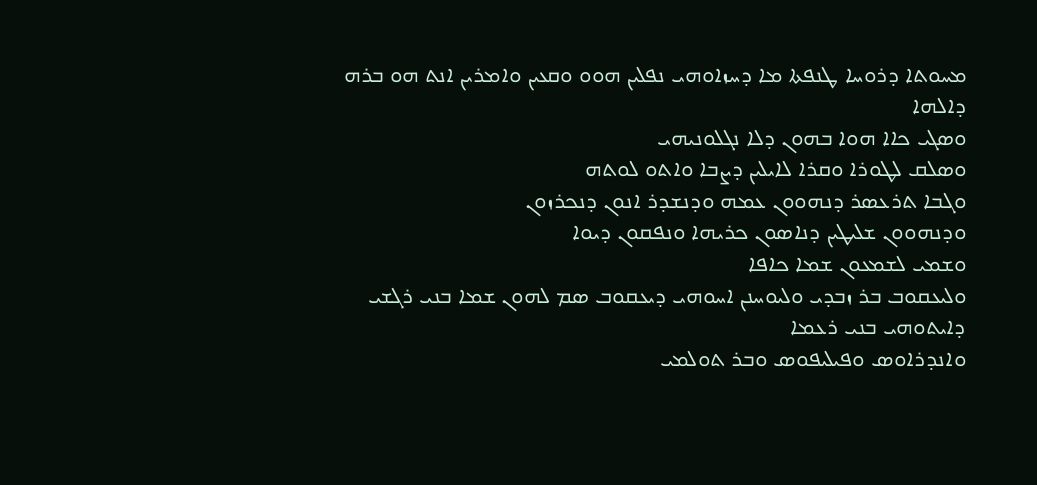ܡܚܘܬܐ ܕܪܘܚܐ ܛܢܦܬܐ ܡܐ ܕܚܙܐܘܗܝ ܢܦܠܝܢ ܗܘܘ ܘܩܥܝܢ ܘܐܡܪܝܢ ܐܢܬ ܗܘ ܒܪܗ ܕܐܠܗܐ
ܘܣܓܝ ܟܐܐ ܗܘܐ ܒܗܘܢ ܕܠܐ ܢܓܠܘܢܝܗܝ
ܘܣܠܩ ܠܛܘܪܐ ܘܩܪܐ ܠܐܝܠܝܢ ܕܨܒܐ ܘܐܬܘ ܠܘܬܗ
ܘܓܒܐ ܬܪܥܣܪ ܕܢܗܘܘܢ ܥܡܗ ܘܕܢܫܕܪ ܐܢܘܢ ܕܢܟܪܙܘܢ
ܘܕܢܗܘܘܢ ܫܠܝܛܝܢ ܕܢܐܣܘܢ ܟܪܝܗܐ ܘܢܦܩܘܢ ܕܝܘܐ
ܘܫܡܝ ܠܫܡܥܘܢ ܫܡܐ ܟܐܦܐ
ܘܠܝܥܩܘܒ ܒܪ ܙܒܕܝ ܘܠܝܘܚܢܢ ܐܚܘܗܝ ܕܝܥܩܘܒ ܣܡ ܠܗܘܢ ܫܡܐ ܒܢܝ ܪܓܫܝ ܕܐܝܬܘܗܝ ܒܢܝ ܪܥܡܐ
ܘܐܢܕܪܐܘܣ ܘܦܝܠܝܦܘܣ ܘܒܪ ܬܘܠܡܝ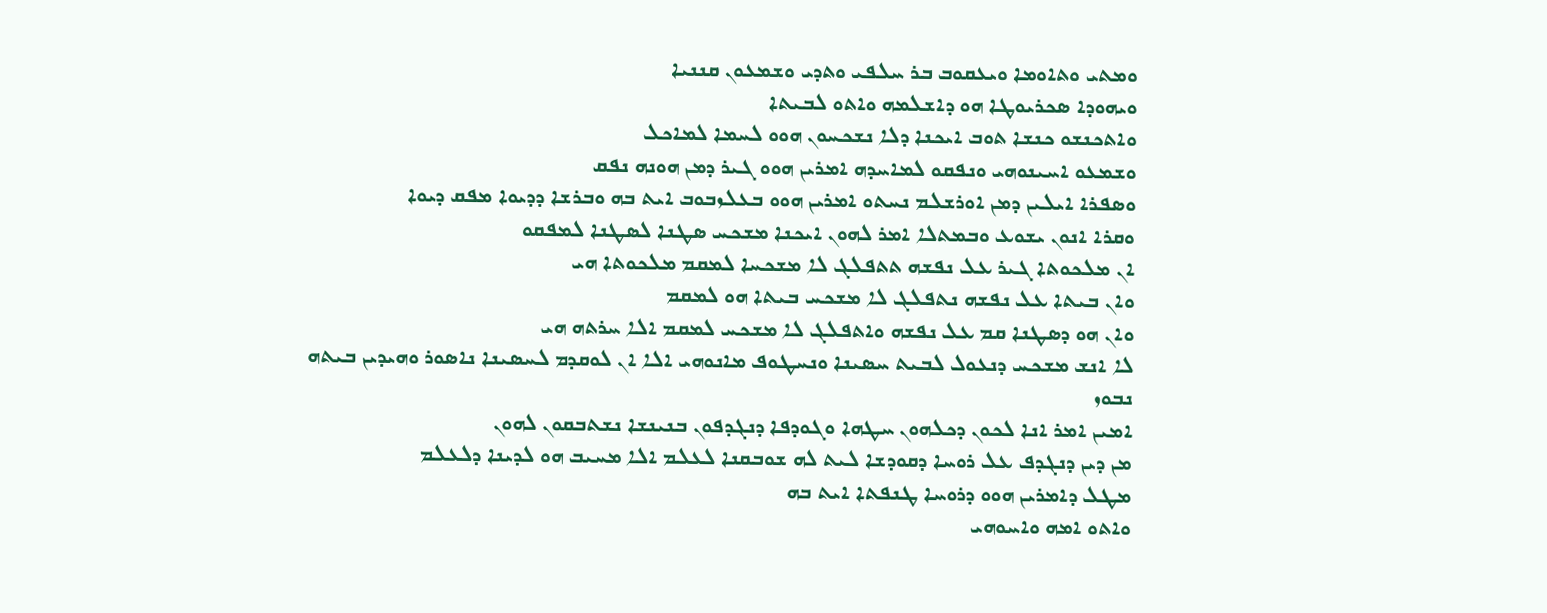ܘܡܬܝ ܘܬܐܘܡܐ ܘܝܥܩܘܒ ܒܪ ܚܠܦܝ ܘܬܕܝ ܘܫܡܥܘܢ ܩܢܢܝܐ
ܘܝܗܘܕܐ ܣܟܪܝܘܛܐ ܗܘ ܕܐܫܠܡܗ ܘܐܬܘ ܠܒܝܬܐ
ܘܐܬܟܢܫܘ ܟܢܫܐ ܬܘܒ ܐܝܟܢܐ ܕܠܐ ܢܫܟܚܘܢ ܗܘܘ ܠܚܡܐ ܠܡܐܟܠ
ܘܫܡܥܘ ܐܚܝܢܘܗܝ ܘܢܦܩܘ ܠܡܐܚܕܗ ܐܡܪܝܢ ܗܘܘ ܓܝܪ ܕܡܢ ܗܘܢܗ ܢܦܩ
ܘܣܦܪܐ ܐܝܠܝܢ ܕܡܢ ܐܘܪܫܠܡ ܢܚܬܘ ܐܡܪܝܢ ܗܘܘ ܒܥܠܙܒܘܒ ܐܝܬ ܒܗ ܘܒܪܫܐ ܕܕܝܘܐ ܡܦܩ ܕܝܘܐ
ܘܩܪܐ ܐܢܘܢ ܝܫܘܥ ܘܒܡܬܠܐ ܐܡܪ ܠܗܘܢ ܐܝܟܢܐ ܡܫܟܚ ܣܛܢܐ ܠܣܛܢܐ ܠܡܦܩܘ
ܐܢ ܡܠܟܘܬܐ ܓܝܪ ܥܠ ܢܦܫܗ ܬܬܦܠܓ ܠܐ ܡܫܟܚܐ ܠܡܩܡ ܡܠܟܘܬܐ ܗܝ
ܘܐܢ ܒܝܬܐ ܥܠ ܢܦܫܗ ܢܬܦܠܓ ܠܐ ܡܫܟܚ ܒܝܬܐ ܗܘ ܠܡܩܡ
ܘܐܢ ܗܘ ܕܣܛܢܐ ܩܡ ܥܠ ܢܦܫܗ ܘܐܬܦܠܓ ܠܐ ܡܫܟܚ ܠܡܩܡ ܐܠܐ ܚܪܬܗ ܗܝ
ܠܐ ܐܢܫ ܡܫܟܚ ܕܢܥܘܠ ܠܒܝܬ ܚܣܝܢܐ ܘܢܚܛܘܦ ܡܐܢܘܗܝ ܐܠܐ ܐܢ ܠܘܩܕܡ ܠܚܣܝܢܐ ܢܐܣܘܪ ܘܗܝܕܝܢ ܒܝܬܗ ܢܒܘܙ
ܐܡܝܢ ܐܡܪ ܐܢܐ ܠܟܘܢ ܕܟܠܗܘܢ ܚܛܗܐ ܘܓܘܕܦܐ ܕܢܓܕܦܘܢ ܒܢܝܢܫܐ ܢܫܬܒܩܘܢ ܠܗܘܢ
ܡܢ ܕܝܢ ܕܢܓܕܦ ܥܠ ܪܘܚܐ ܕܩܘܕܫܐ ܠܝܬ ܠܗ ܫܘܒܩܢܐ ܠܥܠܡ ܐܠܐ ܡܚܝܒ ܗܘ ܠܕܝܢܐ ܕܠܥܠܡ
ܡܛܠ ܕܐܡܪܝܢ ܗܘܘ ܕܪܘܚܐ ܛܢܦܬܐ ܐܝܬ ܒܗ
ܘܐܬܘ ܐܡܗ ܘܐܚܘܗܝ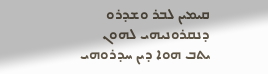ܩܝܡܝܢ ܠܒܪ ܘܫܕܪܘ ܕܢܩܪܘܢܝܗܝ ܠܗܘܢ
ܝܬܒ ܗܘܐ ܕܝܢ ܚܕܪܘܗܝ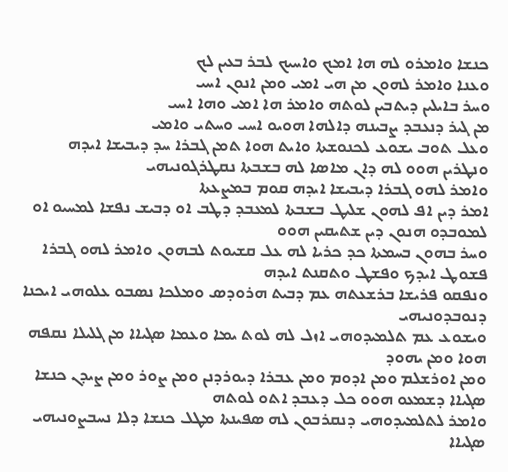ܟܢܫܐ ܘܐܡܪܘ ܠܗ ܗܐ ܐܡܟ ܘܐܚܝܟ ܠܒܪ ܒܥܝܢ ܠܟ
ܘܥܢܐ ܘܐܡܪ ܠܗܘܢ ܡܢ ܗܝ ܐܡܝ ܘܡܢ ܐܢܘܢ ܐܚܝ
ܘܚܪ ܒܐܝܠܝܢ ܕܝܬܒܝܢ ܠܘܬܗ ܘܐܡܪ ܗܐ ܐܡܝ ܘܗܐ ܐܚܝ
ܡܢ ܓܝܪ ܕܢܥܒܕ ܨܒܝܢܗ ܕܐܠܗܐ ܗܘܝܘ ܐܚܝ ܘܚܬܝ ܘܐܡܝ
ܘܥܠ ܬܘܒ ܝܫܘܥ ܠܟܢܘܫܬܐ ܘܐܝܬ ܗܘܐ ܬܡܢ ܓܒܪܐ ܚܕ ܕܝܒܝܫܐ ܐܝܕܗ
ܘܢܛܪܝܢ ܗܘܘ ܠܗ ܕܐܢ ܡܐܣܐ ܠܗ ܒܫܒܬܐ ܢܩܛܪܓܘܢܝܗܝ
ܘܐܡܪ ܠܗܘ ܓܒܪܐ ܕܝܒܝܫܐ ܐܝܕܗ ܩܘܡ ܒܡܨܥܬܐ
ܐܡܪ ܕܝܢ ܐܦ ܠܗܘܢ ܫܠܝܛ ܒܫܒܬܐ ܠܡܥܒܕ ܕܛܒ ܐܘ ܕܒܝܫ ܢܦܫܐ ܠܡܚܝܘ ܐܘ ܠܡܘܒܕܘ ܗܢܘܢ ܕܝܢ ܫܬܝܩܝܢ ܗܘܘ
ܘܚܪ ܒܗܘܢ ܒܚܡܬܐ ܟܕ ܟܪܝܐ ܠܗ ܥܠ ܩܫܝܘܬ ܠܒܗܘܢ ܘܐܡܪ ܠܗܘ ܓܒܪܐ ܦܫܘܛ ܐܝܕܟ ܘܦܫܛ ܘܬܩܢܬ ܐܝܕܗ
ܘܢܦܩܘ ܦܪܝܫܐ ܒܪܫܥܬܗ ܥܡ ܕܒܝܬ ܗܪܘܕܣ ܘܡܠܟܐ ܢܣܒܘ ܥܠܘܗܝ ܐܝܟܢܐ ܕܢܘܒܕܘܢܝܗܝ
ܘܝܫܘܥ ܥܡ ܬܠܡܝܕܘܗܝ ܐܙܠ ܠܗ ܠܘܬ ܝܡܐ ܘܥܡܐ ܣܓܝܐܐ ܡܢ ܓܠܝܠܐ ܢܩܦܗ ܗܘܐ ܘܡܢ ܝܗܘܕ
ܘܡܢ ܐܘܪܫܠܡ ܘܡܢ ܐܕܘܡ ܘܡܢ ܥܒܪܐ ܕܝܘܪܕܢܢ ܘܡܢ ܨܘܪ ܘܡܢ ܨܝܕܢ ܟܢܫܐ ܣܓܝܐܐ ܕܫܡܥܘ ܗܘܘ ܟܠ ܕܥܒܕ ܐܬܘ ܠܘܬܗ
ܘܐܡܪ ܠܬܠܡܝܕܘܗܝ ܕܢܩܪܒܘܢ ܠܗ ܣܦܝܢܬܐ ܡܛܠ ܟܢܫܐ ܕܠܐ ܢܚܒܨܘܢܝܗܝ
ܣܓܝܐܐ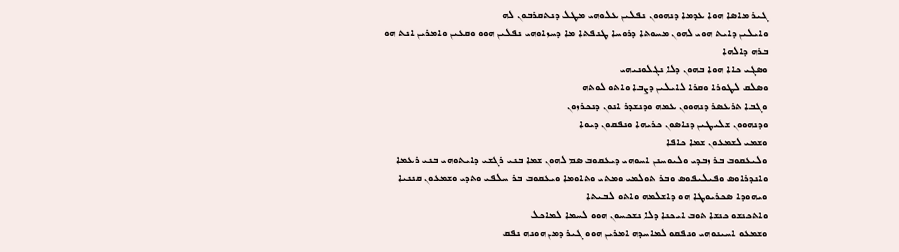ܓܝܪ ܡܐܣܐ ܗܘܐ ܥܕܡܐ ܕܢܗܘܘܢ ܢܦܠܝܢ ܥܠܘܗܝ ܡܛܠ ܕܢܬܩܪܒܘܢ ܠܗ
ܘܐܝܠܝܢ ܕܐܝܬ ܗܘܝ ܠܗܘܢ ܡܚܘܬܐ ܕܪܘܚܐ ܛܢܦܬܐ ܡܐ ܕܚܙܐܘܗܝ ܢܦܠܝܢ ܗܘܘ ܘܩܥܝܢ ܘܐܡܪܝܢ ܐܢܬ ܗܘ ܒܪܗ ܕܐܠܗܐ
ܘܣܓܝ ܟܐܐ ܗܘܐ ܒܗܘܢ ܕܠܐ ܢܓܠܘܢܝܗܝ
ܘܣܠܩ ܠܛܘܪܐ ܘܩܪܐ ܠܐܝܠܝܢ ܕܨܒܐ ܘܐܬܘ ܠܘܬܗ
ܘܓܒܐ ܬܪܥܣܪ ܕܢܗܘܘܢ ܥܡܗ ܘܕܢܫܕܪ ܐܢܘܢ ܕܢܟܪܙܘܢ
ܘܕܢܗܘܘܢ ܫܠܝܛܝܢ ܕܢܐܣܘܢ ܟܪܝܗܐ ܘܢܦܩܘܢ ܕܝܘܐ
ܘܫܡܝ ܠܫܡܥܘܢ ܫܡܐ ܟܐܦܐ
ܘܠܝܥܩܘܒ ܒܪ ܙܒܕܝ ܘܠܝܘܚܢܢ ܐܚܘܗܝ ܕܝܥܩܘܒ ܣܡ ܠܗܘܢ ܫܡܐ ܒܢܝ ܪܓܫܝ ܕܐܝܬܘܗܝ ܒܢܝ ܪܥܡܐ
ܘܐܢܕܪܐܘܣ ܘܦܝܠܝܦܘܣ ܘܒܪ ܬܘܠܡܝ ܘܡܬܝ ܘܬܐܘܡܐ ܘܝܥܩܘܒ ܒܪ ܚܠܦܝ ܘܬܕܝ ܘܫܡܥܘܢ ܩܢܢܝܐ
ܘܝܗܘܕܐ ܣܟܪܝܘܛܐ ܗܘ ܕܐܫܠܡܗ ܘܐܬܘ ܠܒܝܬܐ
ܘܐܬܟܢܫܘ ܟܢܫܐ ܬܘܒ ܐܝܟܢܐ ܕܠܐ ܢܫܟܚܘܢ ܗܘܘ ܠܚܡܐ ܠܡܐܟܠ
ܘܫܡܥܘ ܐܚܝܢܘܗܝ ܘܢܦܩܘ ܠܡܐܚܕܗ ܐܡܪܝܢ ܗܘܘ ܓܝܪ ܕܡܢ ܗܘܢܗ ܢܦܩ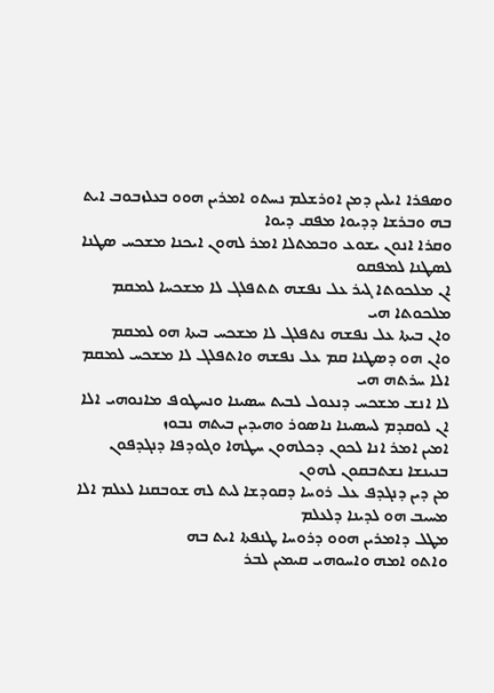ܘܣܦܪܐ ܐܝܠܝܢ ܕܡܢ ܐܘܪܫܠܡ ܢܚܬܘ ܐܡܪܝܢ ܗܘܘ ܒܥܠܙܒܘܒ ܐܝܬ ܒܗ ܘܒܪܫܐ ܕܕܝܘܐ ܡܦܩ ܕܝܘܐ
ܘܩܪܐ ܐܢܘܢ ܝܫܘܥ ܘܒܡܬܠܐ ܐܡܪ ܠܗܘܢ ܐܝܟܢܐ ܡܫܟܚ ܣܛܢܐ ܠܣܛܢܐ ܠܡܦܩܘ
ܐܢ ܡܠܟܘܬܐ ܓܝܪ ܥܠ ܢܦܫܗ ܬܬܦܠܓ ܠܐ ܡܫܟܚܐ ܠܡܩܡ ܡܠܟܘܬܐ ܗܝ
ܘܐܢ ܒܝܬܐ ܥܠ ܢܦܫܗ ܢܬܦܠܓ ܠܐ ܡܫܟܚ ܒܝܬܐ ܗܘ ܠܡܩܡ
ܘܐܢ ܗܘ ܕܣܛܢܐ ܩܡ ܥܠ ܢܦܫܗ ܘܐܬܦܠܓ ܠܐ ܡܫܟܚ ܠܡܩܡ ܐܠܐ ܚܪܬܗ ܗܝ
ܠܐ ܐܢܫ ܡܫܟܚ ܕܢܥܘܠ ܠܒܝܬ ܚܣܝܢܐ ܘܢܚܛܘܦ ܡܐܢܘܗܝ ܐܠܐ ܐܢ ܠܘܩܕܡ ܠܚܣܝܢܐ ܢܐܣܘܪ ܘܗܝܕܝܢ ܒܝܬܗ ܢܒܘܙ
ܐܡܝܢ ܐܡܪ ܐܢܐ ܠܟܘܢ ܕܟܠܗܘܢ ܚܛܗܐ ܘܓܘܕܦܐ ܕܢܓܕܦܘܢ ܒܢܝܢܫܐ ܢܫܬܒܩܘܢ ܠܗܘܢ
ܡܢ ܕܝܢ ܕܢܓܕܦ ܥܠ ܪܘܚܐ ܕܩܘܕܫܐ ܠܝܬ ܠܗ ܫܘܒܩܢܐ ܠܥܠܡ ܐܠܐ ܡܚܝܒ ܗܘ ܠܕܝܢܐ ܕܠܥܠܡ
ܡܛܠ ܕܐܡܪܝܢ ܗܘܘ ܕܪܘܚܐ ܛܢܦܬܐ ܐܝܬ ܒܗ
ܘܐܬܘ ܐܡܗ ܘܐܚܘܗܝ ܩܝܡܝܢ ܠܒܪ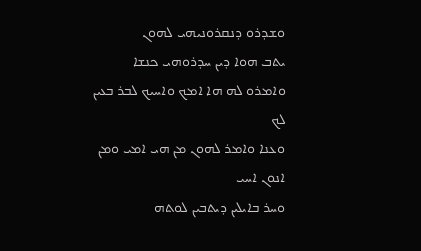ܘܫܕܪܘ ܕܢܩܪܘܢܝܗܝ ܠܗܘܢ
ܝܬܒ ܗܘܐ ܕܝܢ ܚܕܪܘܗܝ ܟܢܫܐ ܘܐܡܪܘ ܠܗ ܗܐ ܐܡܟ ܘܐܚܝܟ ܠܒܪ ܒܥܝܢ ܠܟ
ܘܥܢܐ ܘܐܡܪ ܠܗܘܢ ܡܢ ܗܝ ܐܡܝ ܘܡܢ ܐܢܘܢ ܐܚܝ
ܘܚܪ ܒܐܝܠܝܢ ܕܝܬܒܝܢ ܠܘܬܗ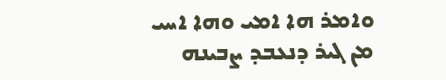ܘܐܡܪ ܗܐ ܐܡܝ ܘܗܐ ܐܚܝ
ܡܢ ܓܝܪ ܕܢܥܒܕ ܨܒܝܢܗ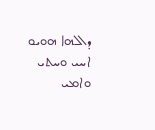ܕܐܠܗܐ ܗܘܝܘ ܐܚܝ ܘܚܬܝ ܘܐܡܝ